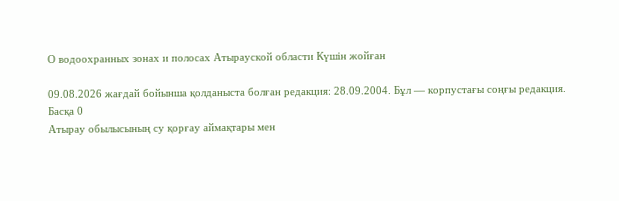О водоохранных зонах и полосах Атырауской области Күшін жойған

09.08.2026 жағдай бойынша қолданыста болған редакция: 28.09.2004. Бұл — корпустағы соңғы редакция.
Басқа 0
Атырау обылысының су қорғау аймақтары мен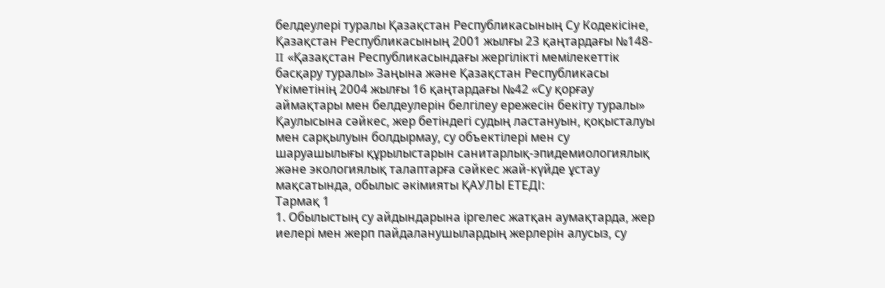белдеулері туралы Қазақстан Республикасының Су Кодекісіне, Қазақстан Республикасының 2001 жылғы 23 қаңтардағы №148-II «Қазақстан Республикасындағы жергілікті мемілекеттік басқару туралы» Заңына және Қазақстан Республикасы Үкіметінің 2004 жылғы 16 қаңтардағы №42 «Су қорғау аймақтары мен белдеулерін белгілеу ережесін бекіту туралы» Қаулысына сәйкес, жер бетіндегі судың ластануын, қоқысталуы мен сарқылуын болдырмау, су объектілері мен су шаруашылығы құрылыстарын санитарлық-эпидемиологиялық және экологиялық талаптарға сәйкес жай-күйде ұстау мақсатында, обылыс әкімияты ҚАУЛЫ ЕТЕДІ:
Тармақ 1
1. Обылыстың су айдындарына іргелес жатқан аумақтарда, жер иелері мен жерп пайдаланушылардың жерлерін алусыз, су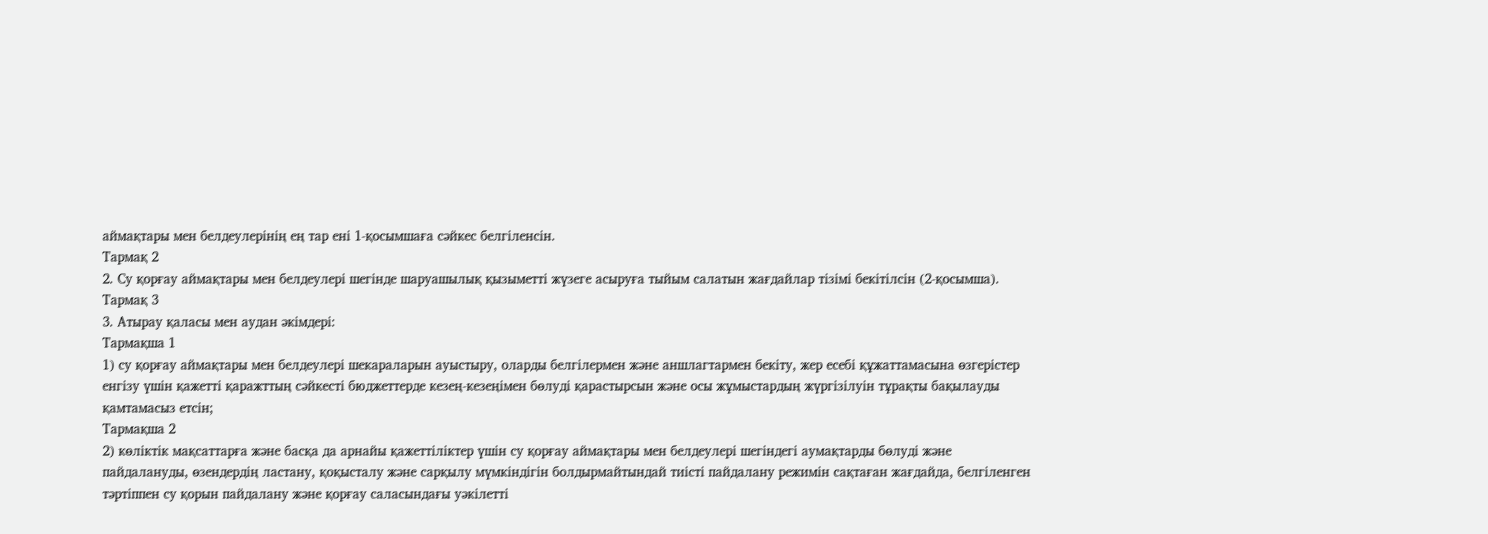аймақтары мен белдеулерінің ең тар ені 1-қосымшаға сәйкес белгіленсін.
Тармақ 2
2. Су қорғау аймақтары мен белдеулері шегінде шаруашылық қызыметті жүзеге асыруға тыйым салатын жағдайлар тізімі бекітілсін (2-қосымша).
Тармақ 3
3. Атырау қаласы мен аудан әкімдері:
Тармақша 1
1) су қорғау аймақтары мен белдеулері шекараларын ауыстыру, оларды белгілермен және аншлагтармен бекіту, жер есебі құжаттамасына өзгерістер енгізу үшін қажетті қаражттың сәйкесті бюджеттерде кезең-кезеңімен бөлуді қарастырсын және осы жұмыстардың жүргізілуін тұрақты бақылауды қамтамасыз етсін;
Тармақша 2
2) көліктік мақсаттарға және басқа да арнайы қажеттіліктер үшін су қорғау аймақтары мен белдеулері шегіндегі аумақтарды бөлуді және пайдалануды, өзендердің ластану, қоқысталу және сарқылу мүмкіндігін болдырмайтындай тиісті пайдалану режимін сақтаған жағдайда, белгіленген тәртіппен су қорын пайдалану және қорғау саласындағы уәкілетті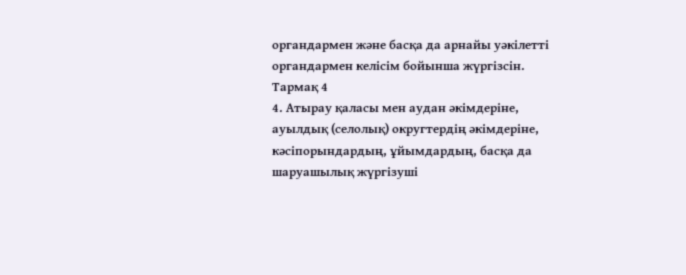органдармен және басқа да арнайы уәкілетті органдармен келісім бойынша жүргізсін.
Тармақ 4
4. Атырау қаласы мен аудан әкімдеріне, ауылдық (селолық) округтердің әкімдеріне, кәсіпорындардың, ұйымдардың, басқа да шаруашылық жүргізуші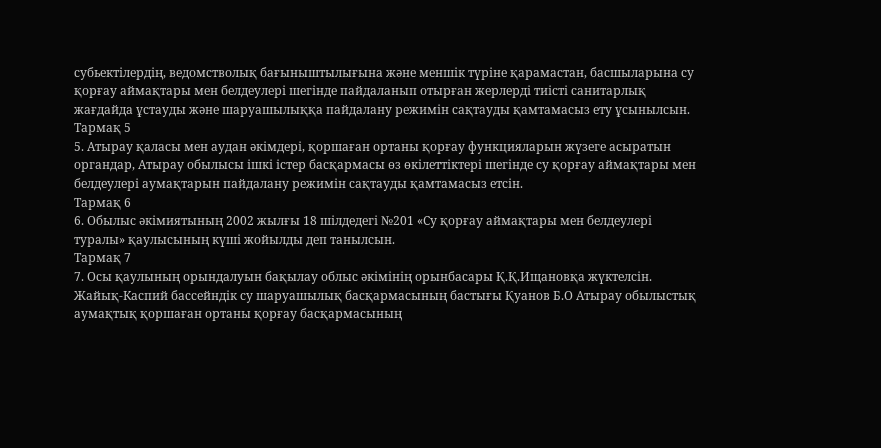субьектілердің, ведомстволық бағыныштылығына және меншік түріне қарамастан, басшыларына су қорғау аймақтары мен белдеулері шегінде пайдаланып отырған жерлерді тиісті санитарлық жағдайда ұстауды және шаруашылыққа пайдалану режимін сақтауды қамтамасыз ету ұсынылсын.
Тармақ 5
5. Атырау қаласы мен аудан әкімдері, қоршаған ортаны қорғау функцияларын жүзеге асыратын органдар, Атырау обылысы ішкі істер басқармасы өз өкілеттіктері шегінде су қорғау аймақтары мен белдеулері аумақтарын пайдалану режимін сақтауды қамтамасыз етсін.
Тармақ 6
6. Обылыс әкімиятының 2002 жылғы 18 шілдедегі №201 «Су қорғау аймақтары мен белдеулері туралы» қаулысының күші жойылды деп танылсын.
Тармақ 7
7. Осы қаулының орындалуын бақылау облыс әкімінің орынбасары Қ.Қ.Ищановқа жүктелсін. Жайық-Каспий бассейндік су шаруашылық басқармасының бастығы Қуанов Б.О Атырау обылыстық аумақтық қоршаған ортаны қорғау басқармасының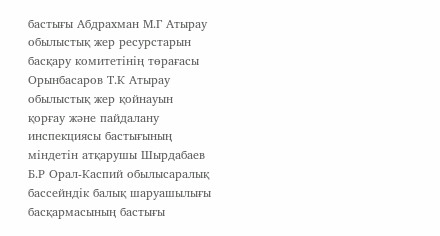бастығы Абдрахман М.Г Атырау обылыстық жер ресурстарын басқару комитетінің төрағасы Орынбасаров Т.К Атырау обылыстық жер қойнауын қорғау және пайдалану инспекциясы бастығының міндетін атқарушы Шырдабаев Б.Р Орал-Каспий обылысаралық бассейндік балық шаруашылығы басқармасының бастығы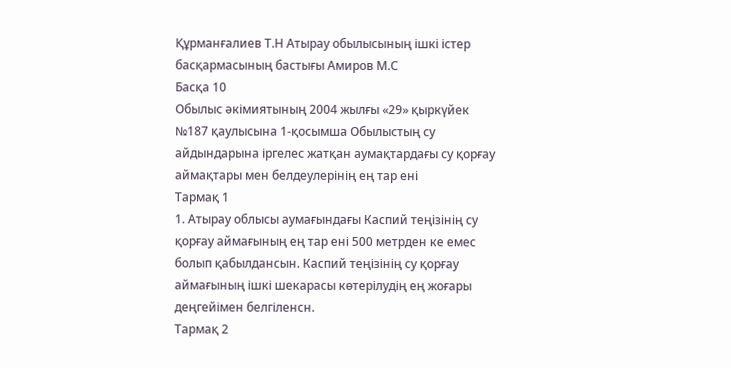Құрманғалиев Т.Н Атырау обылысының ішкі істер басқармасының бастығы Амиров М.С
Басқа 10
Обылыс әкімиятының 2004 жылғы «29» қыркүйек №187 қаулысына 1-қосымша Обылыстың су айдындарына іргелес жатқан аумақтардағы су қорғау аймақтары мен белдеулерінің ең тар ені
Тармақ 1
1. Атырау облысы аумағындағы Каспий теңізінің су қорғау аймағының ең тар ені 500 метрден ке емес болып қабылдансын. Каспий теңізінің су қорғау аймағының ішкі шекарасы көтерілудің ең жоғары деңгейімен белгіленсн.
Тармақ 2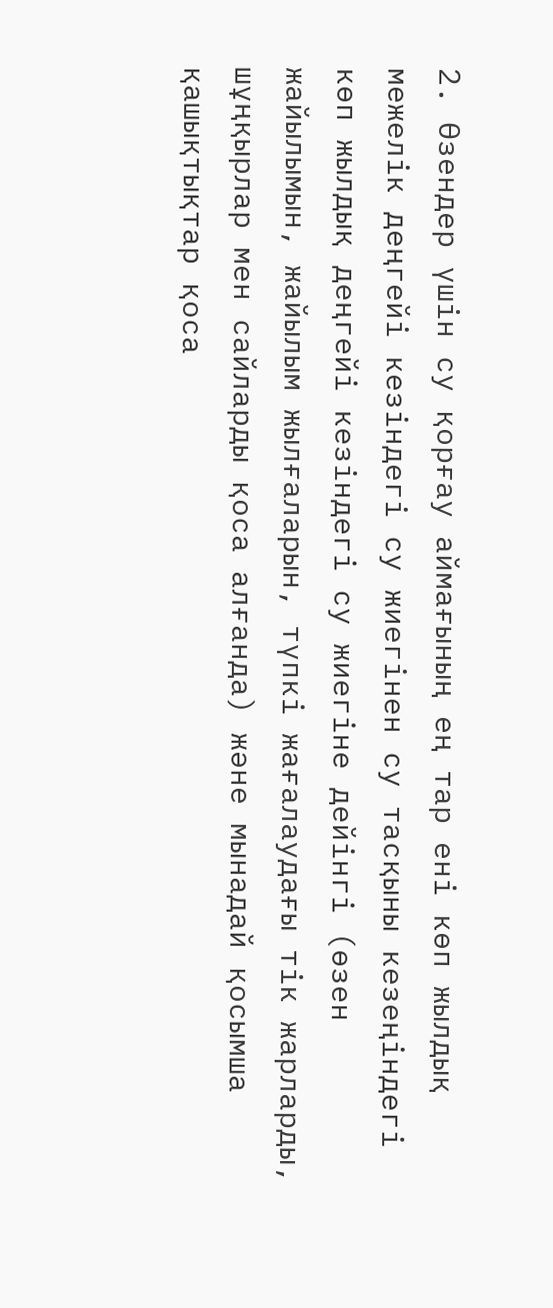2. Өзендер үшін су қорғау аймағының ең тар ені көп жылдық межелік деңгейі кезіндегі су жиегінен су тасқыны кезеңіндегі көп жылдық деңгейі кезіндегі су жиегіне дейінгі (өзен жайылымын, жайылым жылғаларын, түпкі жағалаудағы тік жарларды, шұңқырлар мен сайларды қоса алғанда) және мынадай қосымша қашықтықтар қоса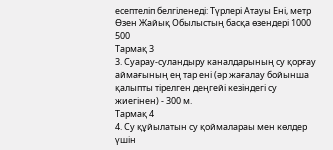есептеліп белгіленеді: Түрлері Атауы Ені, метр Өзен Жайық Обылыстың басқа өзендері 1000 500
Тармақ 3
3. Суарау-суландыру каналдарының су қорғау аймағының ең тар ені (әр жағалау бойынша қалыпты тірелген деңгейі кезіндегі су жиегінен) - 300 м.
Тармақ 4
4. Су құйылатын су қоймалараы мен көлдер үшін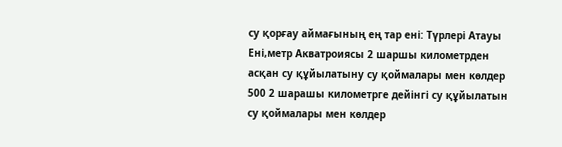су қорғау аймағының ең тар ені: Түрлері Атауы Ені,метр Акватроиясы 2 шаршы километрден асқан су құйылатыну су қоймалары мен көлдер 500 2 шарашы километрге дейінгі су құйылатын су қоймалары мен көлдер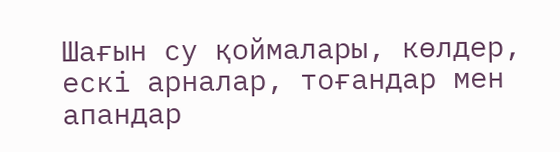Шағын су қоймалары, көлдер, ескі арналар, тоғандар мен апандар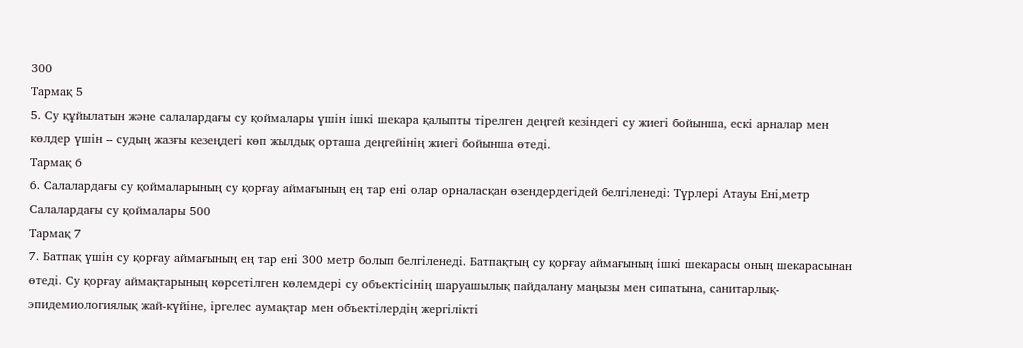300
Тармақ 5
5. Су құйылатын және салалардағы су қоймалары үшін ішкі шекара қалыпты тірелген деңгей кезіндегі су жиегі бойынша, ескі арналар мен көлдер үшін – судың жазғы кезеңдегі көп жылдық орташа деңгейінің жиегі бойынша өтеді.
Тармақ 6
6. Салалардағы су қоймаларының су қорғау аймағының ең тар ені олар орналасқан өзендердегідей белгіленеді: Түрлері Атауы Ені,метр Салалардағы су қоймалары 500
Тармақ 7
7. Батпақ үшін су қорғау аймағының ең тар ені 300 метр болып белгіленеді. Батпақтың су қорғау аймағының ішкі шекарасы оның шекарасынан өтеді. Су қорғау аймақтарының көрсетілген көлемдері су объектісінің шаруашылық пайдалану маңызы мен сипатына, санитарлық-эпидемиологиялық жай-күйіне, іргелес аумақтар мен объектілердің жергілікті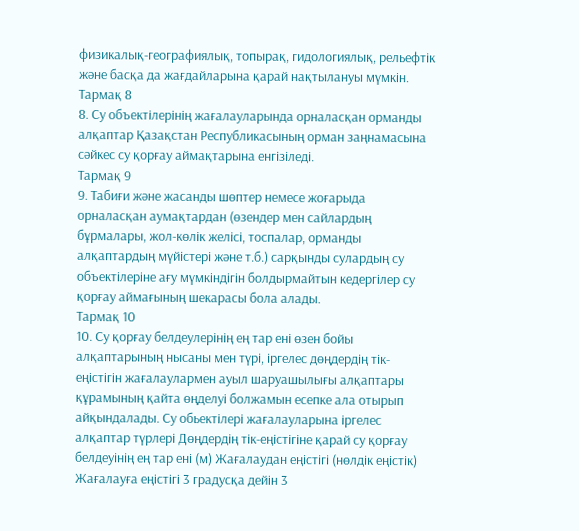физикалық-географиялық, топырақ, гидологиялық, рельефтік және басқа да жағдайларына қарай нақтылануы мүмкін.
Тармақ 8
8. Су объектілерінің жағалауларында орналасқан орманды алқаптар Қазақстан Республикасының орман заңнамасына сәйкес су қорғау аймақтарына енгізіледі.
Тармақ 9
9. Табиғи және жасанды шөптер немесе жоғарыда орналасқан аумақтардан (өзендер мен сайлардың бұрмалары, жол-көлік желісі, тоспалар, орманды алқаптардың мүйістері және т.б.) сарқынды сулардың су объектілеріне ағу мүмкіндігін болдырмайтын кедергілер су қорғау аймағының шекарасы бола алады.
Тармақ 10
10. Су қорғау белдеулерінің ең тар ені өзен бойы алқаптарының нысаны мен түрі, іргелес дөңдердің тік-еңістігін жағалаулармен ауыл шаруашылығы алқаптары құрамының қайта өңделуі болжамын есепке ала отырып айқындалады. Су обьектілері жағалауларына іргелес алқаптар түрлері Дөңдердің тік-еңістігіне қарай су қорғау белдеуінің ең тар ені (м) Жағалаудан еңістігі (нөлдік еңістік) Жағалауға еңістігі 3 градусқа дейін 3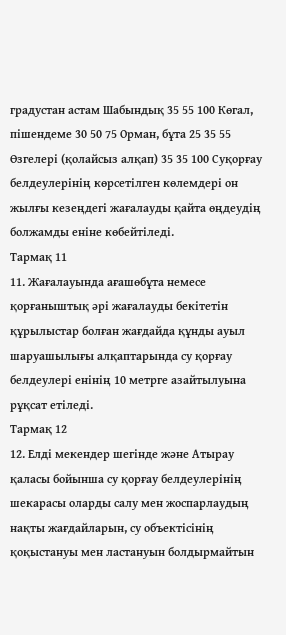градустан астам Шабындық 35 55 100 Көгал, пішендеме 30 50 75 Орман, бұта 25 35 55 Өзгелері (қолайсыз алқап) 35 35 100 Суқорғау белдеулерінің көрсетілген көлемдері он жылғы кезеңдегі жағалауды қайта өңдеудің болжамды еніне көбейтіледі.
Тармақ 11
11. Жағалауында ағашөбұта немесе қорғаныштық әрі жағалауды бекітетін құрылыстар болған жағдайда құнды ауыл шаруашылығы алқаптарында су қорғау белдеулері енінің 10 метрге азайтылуына рұқсат етіледі.
Тармақ 12
12. Елді мекендер шегінде және Атырау қаласы бойынша су қорғау белдеулерінің шекарасы оларды салу мен жоспарлаудың нақты жағдайларын, су объектісінің қоқыстануы мен ластануын болдырмайтын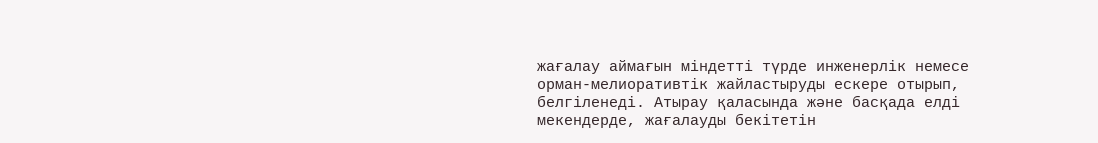жағалау аймағын міндетті түрде инженерлік немесе орман-мелиоративтік жайластыруды ескере отырып, белгіленеді. Атырау қаласында және басқада елді мекендерде, жағалауды бекітетін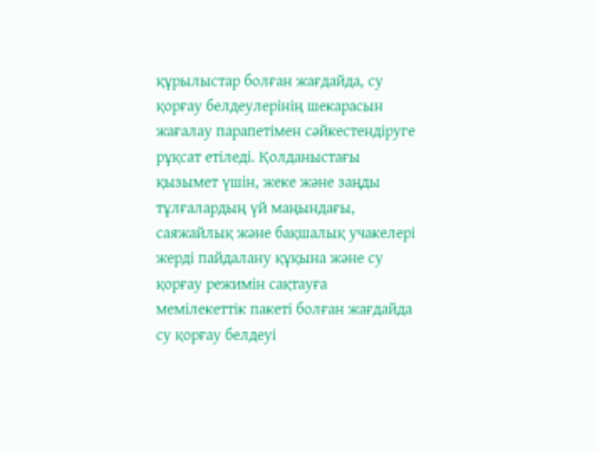құрылыстар болған жағдайда, су қорғау белдеулерінің шекарасын жағалау парапетімен сәйкестендіруге рұқсат етіледі. Қолданыстағы қызымет үшін, жеке және заңды тұлғалардың үй маңындағы, саяжайлық және бақшалық учакелері жерді пайдалану құқына және су қорғау режимін сақтауға мемілекеттік пакеті болған жағдайда су қорғау белдеуі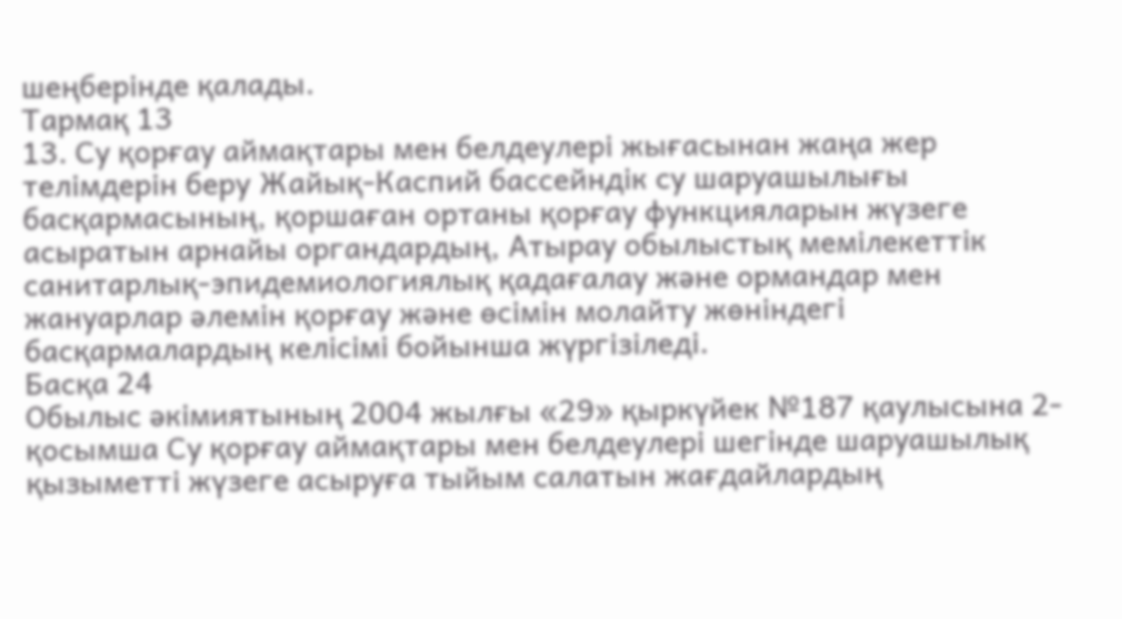шеңберінде қалады.
Тармақ 13
13. Су қорғау аймақтары мен белдеулері жығасынан жаңа жер телімдерін беру Жайық-Каспий бассейндік су шаруашылығы басқармасының, қоршаған ортаны қорғау функцияларын жүзеге асыратын арнайы органдардың, Атырау обылыстық мемілекеттік санитарлық-эпидемиологиялық қадағалау және ормандар мен жануарлар әлемін қорғау және өсімін молайту жөніндегі басқармалардың келісімі бойынша жүргізіледі.
Басқа 24
Обылыс әкімиятының 2004 жылғы «29» қыркүйек №187 қаулысына 2-қосымша Су қорғау аймақтары мен белдеулері шегінде шаруашылық қызыметті жүзеге асыруға тыйым салатын жағдайлардың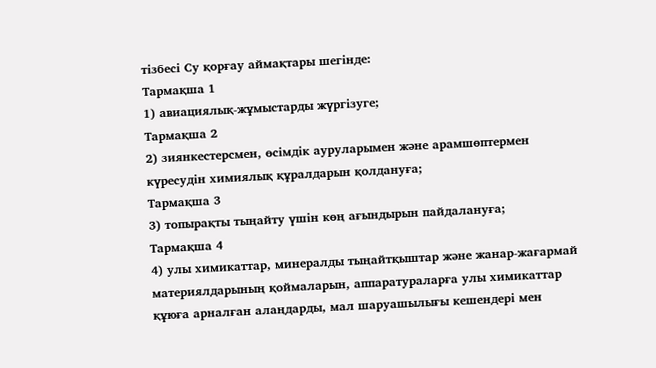тізбесі Су қорғау аймақтары шегінде:
Тармақша 1
1) авиациялық-жұмыстарды жүргізуге;
Тармақша 2
2) зиянкестерсмен, өсімдік ауруларымен және арамшөптермен күресудін химиялық құралдарын қолдануға;
Тармақша 3
3) топырақты тыңайту үшін көң ағындырын пайдалануға;
Тармақша 4
4) улы химикаттар, минералды тыңайтқыштар және жанар-жағармай материялдарының қоймаларын, аппаратураларға улы химикаттар құюға арналған алаңдарды, мал шаруашылығы кешендері мен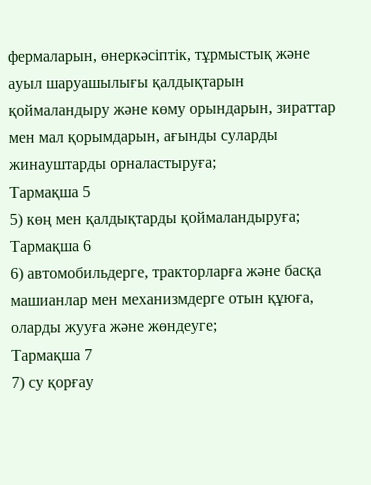фермаларын, өнеркәсіптік, тұрмыстық және ауыл шаруашылығы қалдықтарын қоймаландыру және көму орындарын, зираттар мен мал қорымдарын, ағынды суларды жинауштарды орналастыруға;
Тармақша 5
5) көң мен қалдықтарды қоймаландыруға;
Тармақша 6
6) автомобильдерге, тракторларға және басқа машианлар мен механизмдерге отын құюға, оларды жууға және жөндеуге;
Тармақша 7
7) су қорғау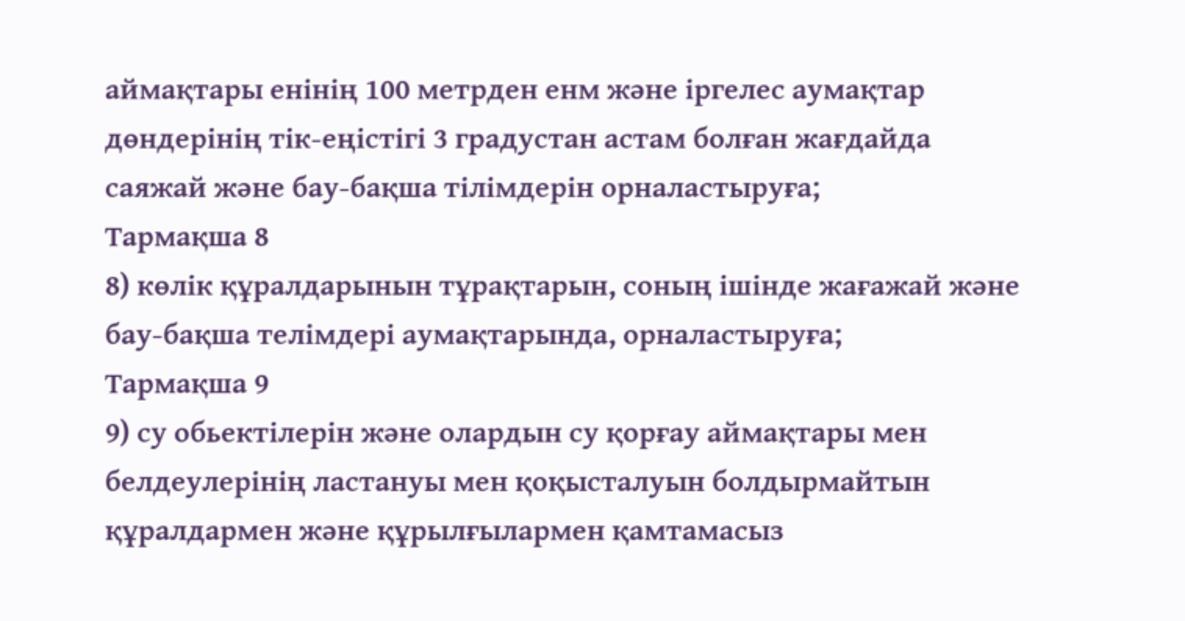аймақтары енінің 100 метрден енм және іргелес аумақтар дөндерінің тік-еңістігі 3 градустан астам болған жағдайда саяжай және бау-бақша тілімдерін орналастыруға;
Тармақша 8
8) көлік құралдарынын тұрақтарын, соның ішінде жағажай және бау-бақша телімдері аумақтарында, орналастыруға;
Тармақша 9
9) су обьектілерін және олардын су қорғау аймақтары мен белдеулерінің ластануы мен қоқысталуын болдырмайтын құралдармен және құрылғылармен қамтамасыз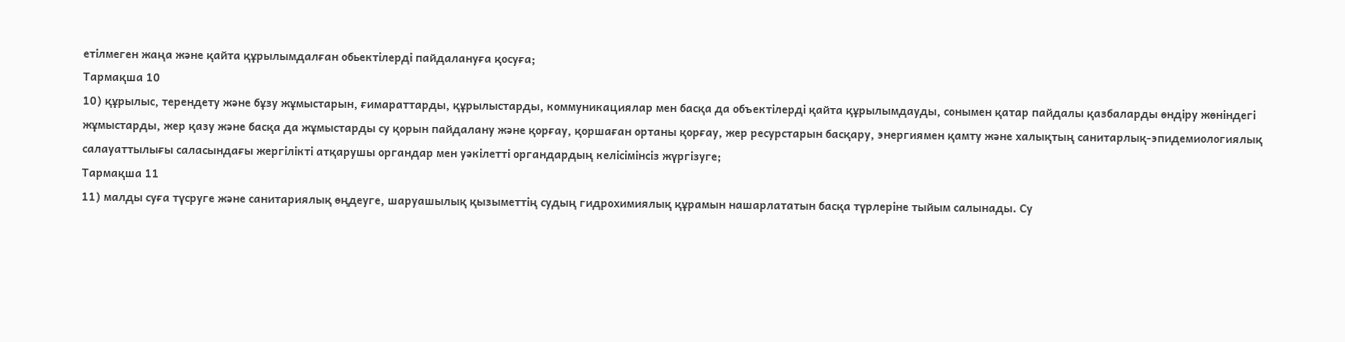етілмеген жаңа және қайта құрылымдалған обьектілерді пайдалануға қосуға;
Тармақша 10
10) құрылыс, терендету және бұзу жұмыстарын, ғимараттарды, құрылыстарды, коммуникациялар мен басқа да объектілерді қайта құрылымдауды, сонымен қатар пайдалы қазбаларды өндіру жөніндегі жұмыстарды, жер қазу және басқа да жұмыстарды су қорын пайдалану және қорғау, қоршаған ортаны қорғау, жер ресурстарын басқару, энергиямен қамту және халықтың санитарлық-эпидемиологиялық салауаттылығы саласындағы жергілікті атқарушы органдар мен уәкілетті органдардың келісімінсіз жүргізуге;
Тармақша 11
11) малды суға түсруге және санитариялық өңдеуге, шаруашылық қызыметтің судың гидрохимиялық құрамын нашарлататын басқа түрлеріне тыйым салынады. Су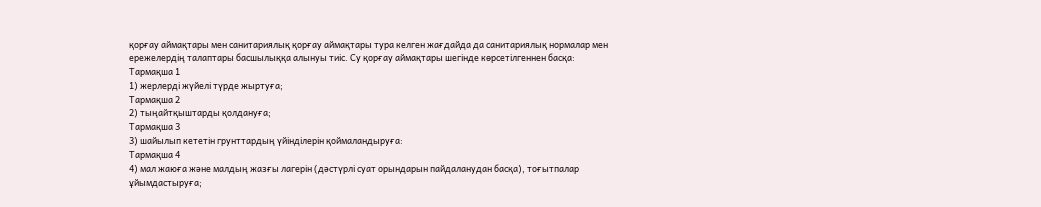қорғау аймақтары мен санитариялық қорғау аймақтары тура келген жағдайда да санитариялық нормалар мен ережелердің талаптары басшылыққа алынуы тиіс. Су қорғау аймақтары шегінде көрсетілгеннен басқа:
Тармақша 1
1) жерлерді жүйелі түрде жыртуға;
Тармақша 2
2) тыңайтқыштарды қолдануға;
Тармақша 3
3) шайылып кететін грунттардың үйінділерін қоймаландыруға:
Тармақша 4
4) мал жаюға және малдың жазғы лагерін (дәстүрлі суат орындарын пайдаланудан басқа), тоғытпалар ұйымдастыруға;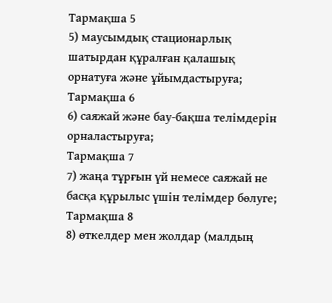Тармақша 5
5) маусымдық стационарлық шатырдан құралған қалашық орнатуға және ұйымдастыруға;
Тармақша 6
6) саяжай және бау-бақша телімдерін орналастыруға;
Тармақша 7
7) жаңа тұрғын үй немесе саяжай не басқа құрылыс үшін телімдер бөлуге;
Тармақша 8
8) өткелдер мен жолдар (малдың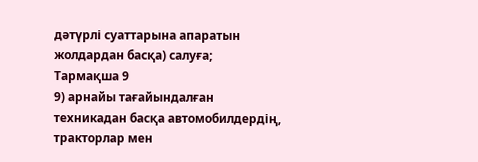дәтүрлі суаттарына апаратын жолдардан басқа) салуға;
Тармақша 9
9) арнайы тағайындалған техникадан басқа автомобилдердің, тракторлар мен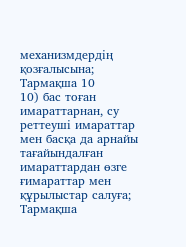механизмдердің қозғалысына;
Тармақша 10
10) бас тоған имараттарнан, су реттеуші имараттар мен басқа да арнайы тағайындалған имараттардан өзге ғимараттар мен құрылыстар салуға;
Тармақша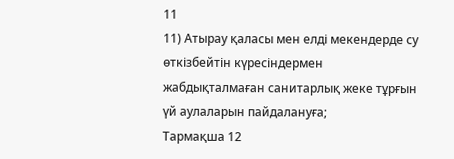11
11) Атырау қаласы мен елді мекендерде су өткізбейтін күресіндермен жабдықталмаған санитарлық жеке тұрғын үй аулаларын пайдалануға;
Тармақша 12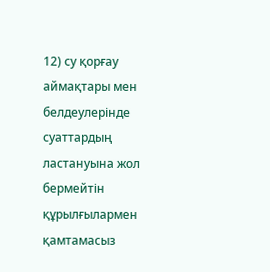12) су қорғау аймақтары мен белдеулерінде суаттардың ластануына жол бермейтін құрылғылармен қамтамасыз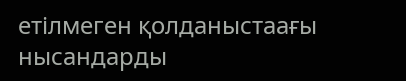етілмеген қолданыстаағы нысандарды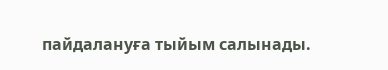пайдалануға тыйым салынады.